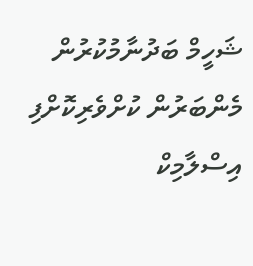ޝަހީމް ބަދުނާމުކުރުން މެންބަރުން ކުށްވެރިކޮށްފި
އިސްލާމިކް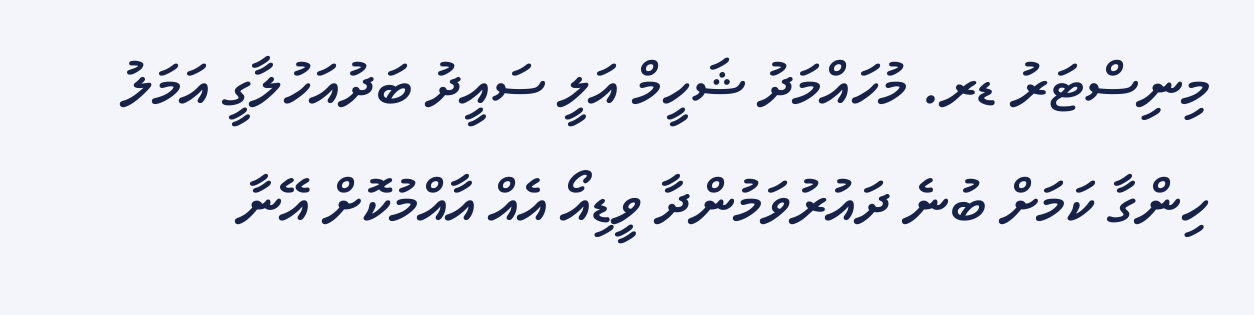މިނިސްޓަރު ޑރ. މުހައްމަދު ޝަހީމް އަލީ ސައީދު ބަދުއަހުލާގީ އަމަލު ހިންގާ ކަމަށް ބުނެ ދައުރުވަމުންދާ ވީޑިއޯ އެއް އާއްމުކޮށް އޭނާ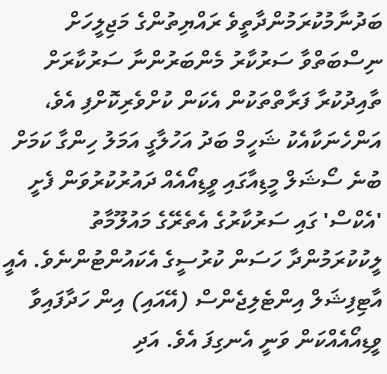ބަދުނާމުކުރަމުންދާތީވެ ރައްޔިތުންގެ މަޖިލީހަށް ނިސްބަތްވާ ސަރުކާރު މެންބަރުންނާ ސަރުކާރަށް ތާއިދުކުރާ ފަރާތްތަކުން އެކަން ކުށްވެރިކޮށްފި އެވެ،
އަންހެނަކާއެކު ޝަހީމް ބަދު އަހުލާގީ އަމަލު ހިންގާ ކަމަށް ބުނެ ސޯޝަލް މީޑިއާގައި ވީޑިއޯއެއް ދައުރުކުރުވަން ފެށީ 'އެކްސް' ގައި ސަރުކާރުގެ އެތެރޭގެ މައުލޫމާތު ލީކުކުރަމުންދާ ހަސަން ކުރުސީގެ އެކައުންޓުންނެވެ. އެއީ އާޓިފިޝަލް އިންޓެލިޖެންސް (އޭއައި) އިން ހަދާފައިވާ ވީޑިއޯއެއްކަން ވަނީ އެނގިފަ އެވެ. އަދި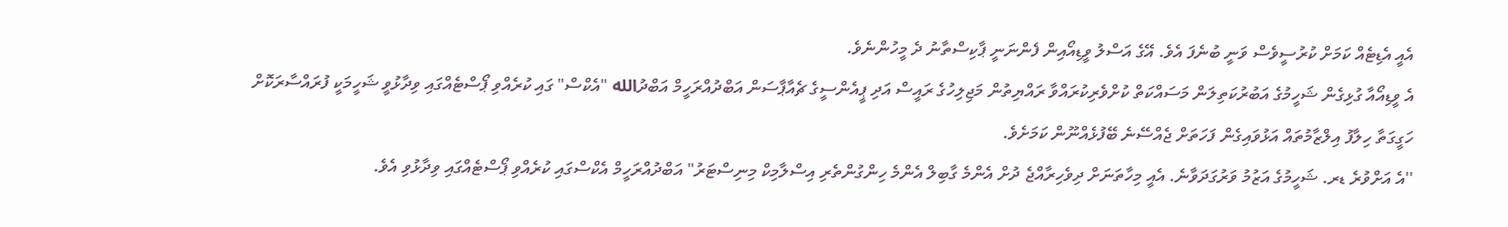އެއީ އެޑިޓެއް ކަމަށް ކުރުސީވެސް ވަނީ ބުނެފަ އެވެ. އޭގެ އަސްލު ވީޑިއޯއިން ފެންނަނީ ޕާކިސްތާނު ދެ މީހުންނެވެ.
އެ ވީޑިއޯއާ ގުޅިގެން ޝަހީމުގެ އަބުރުކަތިލަން މަސައްކަތް ކުށްވެރިކުރައްވާ ރައްޔިތުން މަޖިލިހުގެ ރައީސް އަދި ޕީއެންސީގެ ޗެއާޕާސަން އަބްދުއްރަހީމް އަބްދުالله "އެކްސް" ގައި ކުރެއްވި ޕޯސްޓެއްގައި ވިދާޅުވީ ޝަހީމަކީ ފުރައްސާރަކޮށް ހަގީގަތާ ހިލާފު އިލްޒާމުތައް އަޅުވައިގެން ފަހަތަށް ޖެއްސޭނެ ބޭފުޅެއްނޫން ކަމަށެވެ.
''އެ އަށްވުރެ ޑރ. ޝަހީމުގެ އަޒުމު ވަރުގަދަވާނެ. އެއީ މިހާތަނަށް ދިވެހިރާއްޖެ ދުށް އެންމެ ގާބިލް އެންމެ ހިންގުންތެރި އިސްލާމިކް މިނިސްޓަރު" އަބްދުއްރަހީމް އެކްސްގައި ކުރެއްވި ޕޯސްޓެއްގައި ވިދާޅުވި އެވެ.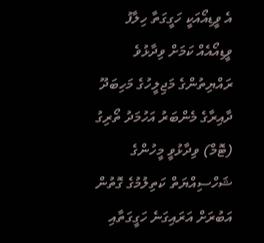އެ ވީޑިއޯއަކީ ހަގީގަތާ ހިލާފު ވީޑިއޯއެއް ކަމަށް ވިދާޅުވެ ރައްޔިތުންގެ މަޖިލީހުގެ މަހިބަދޫ ދާއިރާގެ މެންބަރު އަހުމަދު ތޯރިގު (ޓޮމް) ވިދާޅުވީ މީހުންގެ ޝަހްސިއްޔަތް ކަތިލުމުގެ ގޮތުން އަބުރަށް އަރައިގަނެ ހަގީގަތާއި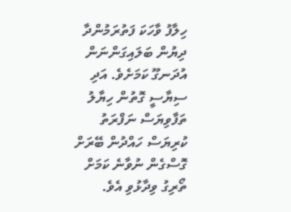ހިލާފު ވާހަކަ ފަތުރަމުންދާ ދިޔުން ބަލައިގަންނަން އުދަނގޫ ކަމަށެވެ. އަދި ސިޔާސީ ގޮތުން ހިޔާލު ތަފާވިޔަސް ނަފްރަތު ކުރިޔަސް ހައްދުން ބޭރަށް ގޮސްގެން ނުވާނެ ކަމަށް ތޯރިގު ވިދާޅުވި އެވެ.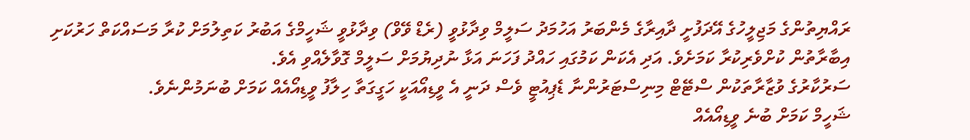ރައްޔިތުންގެ މަޖިލީހުގެ އޭދަފުށީ ދާއިރާގެ މެންބަރު އަހުމަދު ސަލީމް ވިދާޅުވީ (ރެޑް ވޭވް) ވިދާޅުވީ ޝަހީމްގެ އަބުރު ކަތިލުމަށް ކުރާ މަސައްކަތް ހަރުކަށި އިބާރާތުން ކުށްވެރިކުރާ ކަމަށެވެ. އަދި އެކަން ކަމުގައި ހައްދު ފަހަނަ އަޅާ ނުދިޔުމަށް ސަލީމް ގޮވާލެއްވި އެވެ.
ސަރުކާރުގެ ވުޒާރާތަކުން ސްޓޭޓް މިނިސްޓަރުންނާ ޑެޕިއުޓީ ވެސް ދަނީ އެ ވީޑިއޯއަކީ ހަގީގަތާ ހިލާފު ވީޑިއޯއެއް ކަމަށް ބުނަމުންނެވެ.
ޝަހީމް ކަމަށް ބުނެ ވީޑިއޯއެއް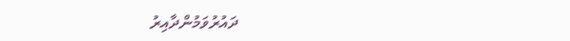ދައުރުވަމުންދާއިރު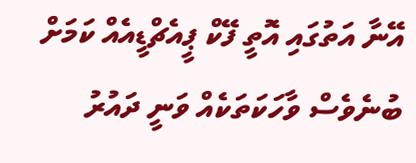އޭނާ އަތުގައި އޮތީ ފޭކް ޕީއެޗްޑީއެއް ކަމަށް ބުނެވެސް ވާހަކަތަކެއް ވަނީ ދައުރު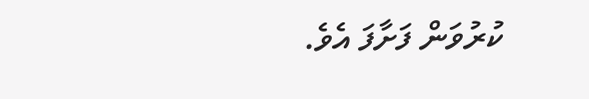ކުރުވަން ފަށާފަ އެވެ.